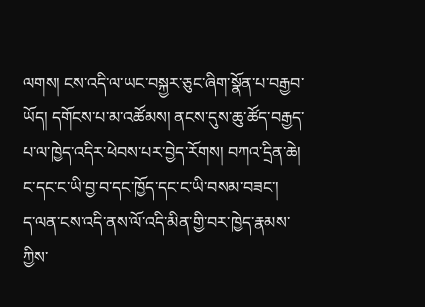ལགས། ངས་འདི་ལ་ཡང་བསྐྱར་ཅུང་ཞིག་སྣོན་པ་བརྒྱབ་ཡོད། དགོངས་པ་མ་འཚོམས། ནངས་དུས་ཆུ་ཚོད་བརྒྱད་པ་ལ་ཁྱེད་འདིར་ཕེབས་པར་བྱེད་རོགས། བཀའ་དྲིན་ཆེ།
ང་དང་ང་ཡི་བྱ་བ་དང་ཁྱོད་དང་ང་ཡི་བསམ་བཟང་།
ད་ལན་ངས་འདི་ནས་ལོ་འདི་མིན་གྱི་བར་ཁྱེད་རྣམས་ཀྱིས་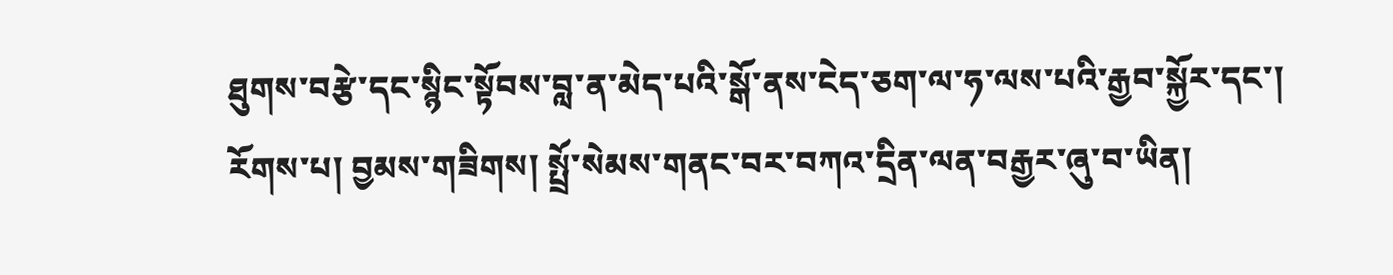ཐུགས་བརྩེ་དང་སྙིང་སྟོབས་བླ་ན་མེད་པའི་སྒོ་ནས་ངེད་ཅག་ལ་ཧ་ལས་པའི་རྒྱབ་སྐྱོར་དང་། རོགས་པ། བྱམས་གཟིགས། སྤྲོ་སེམས་གནང་བར་བཀའ་དྲིན་ལན་བརྒྱར་ཞུ་བ་ཡིན།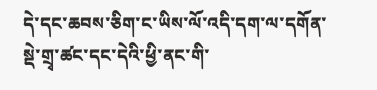དེ་དང་ཆབས་ཅིག་ང་ཡིས་ལོ་འདི་དག་ལ་དགོན་སྡེ་གྲྭ་ཚང་དང་དེའི་ཕྱི་ནང་གི་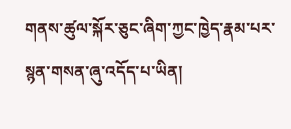གནས་ཚུལ་སྐོར་ཅུང་ཞིག་ཀྱང་ཁྱེད་རྣམ་པར་སྙན་གསན་ཞུ་འདོད་པ་ཡིན།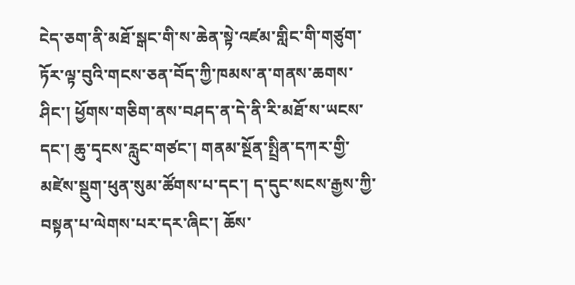ངེད་ཅག་ནི་མཐོ་སྒང་གི་ས་ཆེན་སྟེ་འཛམ་གླིང་གི་གཙུག་ཏོར་ལྟ་བུའི་གངས་ཅན་བོད་ཀྱི་ཁམས་ན་གནས་ཆགས་ཤིང་། ཕྱོགས་གཅིག་ནས་བཤད་ན་དེ་ནི་རི་མཐོ་ས་ཡངས་དང་། ཆུ་དྭངས་རླུང་གཙང་། གནམ་སྔོན་སྤྲིན་དཀར་གྱི་མཛེས་སྡུག་ཕུན་སུམ་ཚོགས་པ་དང་། ད་དུང་སངས་རྒྱས་ཀྱི་བསྟན་པ་ལེགས་པར་དར་ཞིང་། ཆོས་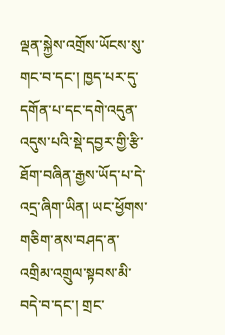ལྡན་སྐྱེས་འགྲོས་ཡོངས་སུ་གང་བ་དང་། ཁྱད་པར་དུ་དགོན་པ་དང་དགེ་འདུན་འདུས་པའི་སྡེ་དབྱར་གྱི་རྩི་ཐོག་བཞིན་རྒྱས་ཡོད་པ་དེ་འདྲ་ཞིག་ཡིན། ཡང་ཕྱོགས་གཅིག་ནས་བཤད་ན་འགྲིམ་འགྲུལ་སྟབས་མི་བདེ་བ་དང་། གྲང་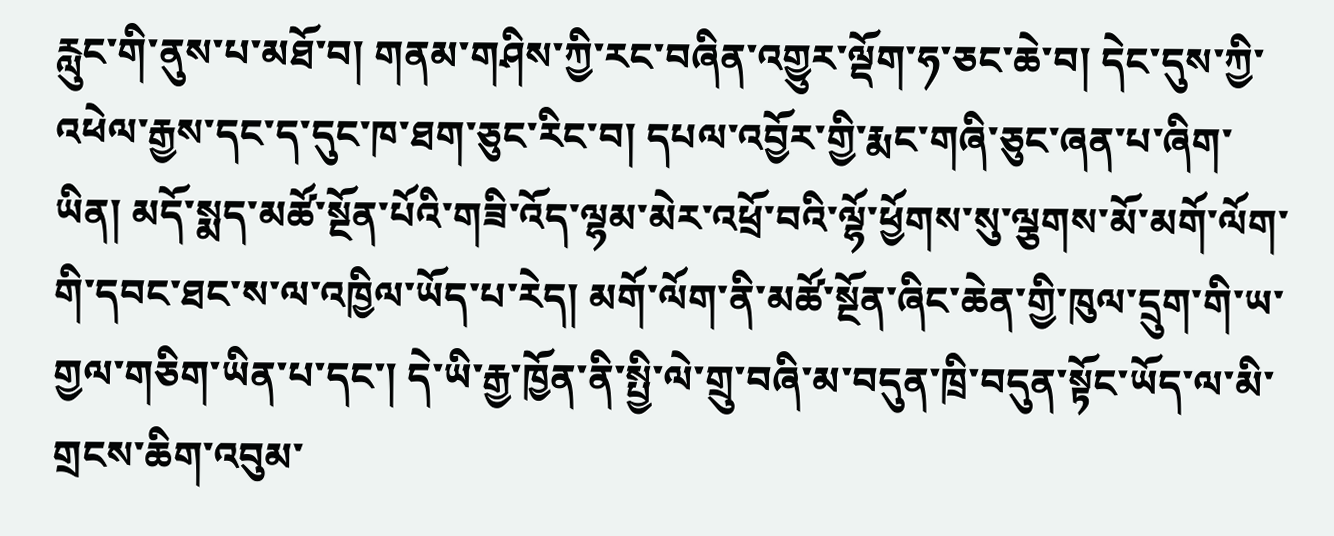རླུང་གི་ནུས་པ་མཐོ་བ། གནམ་གཤིས་ཀྱི་རང་བཞིན་འགྱུར་ལྡོག་ཧ་ཅང་ཆེ་བ། དེང་དུས་ཀྱི་འཕེལ་རྒྱས་དང་ད་དུང་ཁ་ཐག་ཅུང་རིང་བ། དཔལ་འབྱོར་གྱི་རྨང་གཞི་ཅུང་ཞན་པ་ཞིག་ཡིན། མདོ་སྨད་མཚོ་སྔོན་པོའི་གཟི་འོད་ལྷམ་མེར་འཕྲོ་བའི་ལྷོ་ཕྱོགས་སུ་ལྕགས་མོ་མགོ་ལོག་གི་དབང་ཐང་ས་ལ་འཁྱིལ་ཡོད་པ་རེད། མགོ་ལོག་ནི་མཚོ་སྔོན་ཞིང་ཆེན་གྱི་ཁུལ་དྲུག་གི་ཡ་གྱལ་གཅིག་ཡིན་པ་དང་། དེ་ཡི་རྒྱ་ཁྱོན་ནི་སྤྱི་ལེ་གྲུ་བཞི་མ་བདུན་ཁྲི་བདུན་སྟོང་ཡོད་ལ་མི་གྲངས་ཆིག་འབུམ་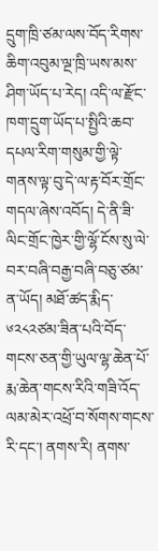དྲུག་ཁྲི་ཙམ་ལས་བོད་རིགས་ཆིག་འབུམ་ལྔ་ཁྲི་ཡས་མས་ཤིག་ཡོད་པ་རེད། འདི་ལ་རྫོང་ཁག་དྲུག་ཡོད་པ་སྤྱིའི་ཆབ་དཔལ་རིག་གསུམ་གྱི་ལྟེ་གནས་ལྟ་བུ་དེ་ལ་རྟ་བོར་གྲོང་གདལ་ཞེས་འབོད། དེ་ནི་ཟི་ལིང་གྲོང་ཁྱེར་གྱི་ལྷོ་ངོས་སུ་ལེ་བར་བཞི་བརྒྱ་བཞི་བཅུ་ཙམ་ན་ཡོད། མཐོ་ཚད་རྨིད་༦༢༨༢ཙམ་ཟིན་པའི་བོད་གངས་ཅན་གྱི་ཡུལ་ལྷ་ཆེན་པོ་རྨ་ཆེན་གངས་རིའི་གཟི་འོད་ལམ་མེར་འཕྲོ་བ་སོགས་གངས་རི་དང་། ནགས་རི། ནགས་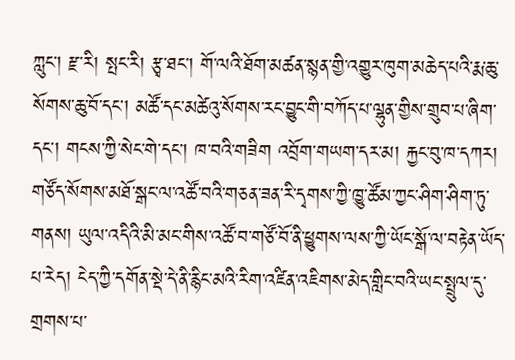ཀླུང་། རྫ་རི། སྤང་རི། རྩྭ་ཐང་། གོ་ལའི་ཐོག་མཚན་སྙན་གྱི་འགྱུར་ཁུག་མཆེད་པའི་རྨ་ཆུ་སོགས་ཆུ་བོ་དང་། མཚོ་དང་མཚེའུ་སོགས་རང་བྱུང་གི་བཀོད་པ་ལྷུན་གྱིས་གྲུབ་པ་ཞིག་དང་། གངས་ཀྱི་སེང་གེ་དང་། ཁ་བའི་གཟིག འབྲོག་གཡག་དར་མ། རྐྱང་བུ་ཁ་དཀར། གཙོད་སོགས་མཐོ་སྒང་ལ་འཚོ་བའི་གཅན་ཟན་རི་དྭགས་ཀྱི་ཁྱུ་ཚོམ་ཀྱང་ཤིག་ཤིག་ཏུ་གནས། ཡུལ་འདིའི་མི་མང་གིས་འཚོ་བ་གཙོ་བོ་ནི་ཕྱུགས་ལས་ཀྱི་ཡོང་སྒོ་ལ་བརྟེན་ཡོད་པ་རེད། ངེད་ཀྱི་དགོན་སྡེ་དེ་ནི་རྙིང་མའི་རིག་འཛིན་འཇིགས་མེད་གླིང་བའི་ཡང་སྤྲུལ་དུ་གྲགས་པ་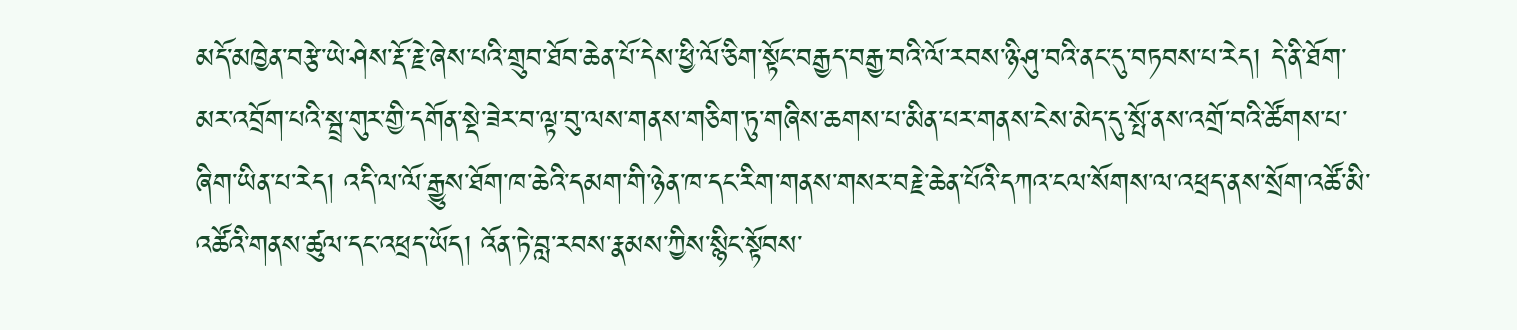མདོ་མཁྱེན་བརྩེ་ཡེ་ཤེས་རྡོ་རྗེ་ཞེས་པའི་གྲུབ་ཐོབ་ཆེན་པོ་དེས་ཕྱི་ལོ་ཅིག་སྟོང་བརྒྱད་བརྒྱ་བའི་ལོ་རབས་ཉི་ཤུ་བའི་ནང་དུ་བཏབས་པ་རེད། དེ་ནི་ཐོག་མར་འབྲོག་པའི་སྦྲ་གུར་གྱི་དགོན་སྡེ་ཟེར་བ་ལྟ་བུ་ལས་གནས་གཅིག་ཏུ་གཞིས་ཆགས་པ་མིན་པར་གནས་ངེས་མེད་དུ་སྤོ་ནས་འགྲོ་བའི་ཚོགས་པ་ཞིག་ཡིན་པ་རེད། འདི་ལ་ལོ་རྒྱུས་ཐོག་ཁ་ཆེའི་དམག་གི་ཉེན་ཁ་དང་རིག་གནས་གསར་བརྗེ་ཆེན་པོའི་དཀའ་ངལ་སོགས་ལ་འཕྲད་ནས་སྲོག་འཚོ་མི་འཚོའི་གནས་ཚུལ་དང་འཕྲད་ཡོད། འོན་ཏེ་བླ་རབས་རྣམས་ཀྱིས་སྙིང་སྟོབས་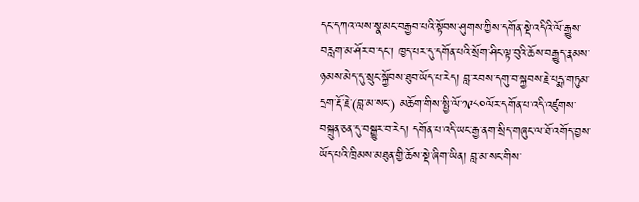དང་དཀའ་ལས་སྣ་མང་བརྒྱབ་པའི་སྟོབས་ཤུགས་ཀྱིས་དགོན་སྡེ་འདིའི་ལོ་རྒྱུས་བརླག་མ་ཤོར་བ་དང་། ཁྱད་པར་དུ་དགོན་པའི་སྲོག་ཤིང་ལྟ་བུའི་ཆོས་བརྒྱུད་རྣམས་ཉམས་མེད་དུ་སྲུང་སྐྱོབས་ཐུབ་ཡོད་པ་རེད། བླ་རབས་དགུ་བ་སྐྱབས་རྗེ་པདྨ་གཏུམ་དྲག་རྡོ་རྗེ་(བླ་མ་སང་) མཆོག་གིས་སྤྱི་ལོ་༡༩༨༠ལོར་དགོན་པ་འདི་འཛུགས་བསྐྲུན་ཅན་དུ་བསྒྱུར་བ་རེད། དགོན་པ་འདི་ཡང་རྒྱ་ནག་སྲིད་གཞུང་ལ་ཐོ་འགོད་བྱས་ཡོད་པའི་ཁྲིམས་མཐུན་གྱི་ཆོས་སྡེ་ཞིག་ཡིན། བླ་མ་སང་གིས་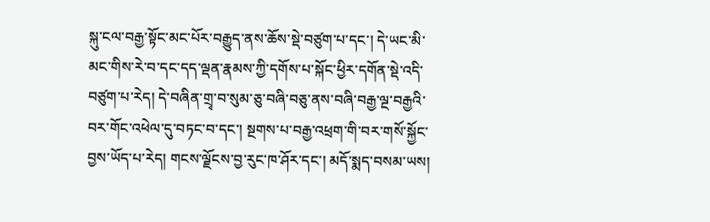སྐུ་ངལ་བརྒྱ་སྟོང་མང་པོར་བརྒྱུད་ནས་ཆོས་སྡེ་བཙུག་པ་དང་། དེ་ཡང་མི་མང་གིས་རེ་བ་དང་དད་ལྡན་རྣམས་ཀྱི་དགོས་པ་སྐོང་ཕྱིར་དགོན་སྡེ་འདི་བཙུག་པ་རེད། དེ་བཞིན་གྲྭ་བ་སུམ་ཅུ་བཞི་བཅུ་ནས་བཞི་བརྒྱ་ལྔ་བརྒྱའི་བར་གོང་འཕེལ་དུ་བཏང་བ་དང་། སྔགས་པ་བརྒྱ་འཕྲག་གི་བར་གསོ་སྐྱོང་བྱས་ཡོད་པ་རེད། གངས་ལྗོངས་བྱ་རུང་ཁ་ཤོར་དང་། མདོ་སྨད་བསམ་ཡས།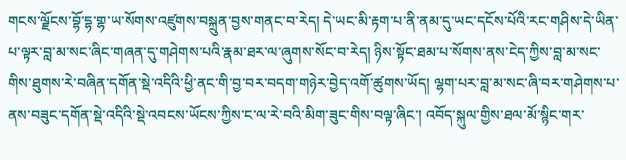གངས་ལྗོངས་བྷོ་དྷ་གྷ་ཡ་སོགས་འཛུགས་བསྐྲུན་བྱས་གནང་བ་རེད། དེ་ཡང་མི་རྟག་པ་ནི་ནམ་དུ་ཡང་དངོས་པོའི་རང་གཤིས་དེ་ཡིན་པ་ལྟར་བླ་མ་སང་ཞིང་གཞན་དུ་གཤེགས་པའི་རྣམ་ཐར་ལ་ཞུགས་སོང་བ་རེད། ཉིས་སྟོང་ཐམ་པ་སོགས་ནས་ངེད་ཀྱིས་བླ་མ་སང་གིས་ཐུགས་རེ་བཞིན་དགོན་སྡེ་འདིའི་ཕྱི་ནང་གི་བྱ་བར་བདག་གཉེར་བྱེད་འགོ་ཚུགས་ཡོད། ལྷག་པར་བླ་མ་སང་ཞི་བར་གཤེགས་པ་ནས་བཟུང་དགོན་སྡེ་འདིའི་སྡེ་འབངས་ཡོངས་ཀྱིས་ང་ལ་རེ་བའི་མིག་ཟུང་གིས་བལྟ་ཞིང་། འབོད་སྐུལ་གྱིས་ཐལ་མོ་སྙིང་གར་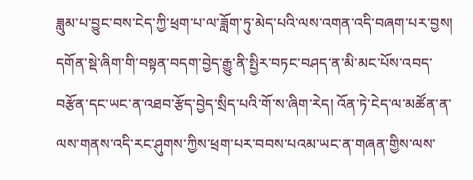ཟླུམ་པ་བྱུང་བས་ངེད་ཀྱི་ཕྲག་པ་ལ་ཟློག་ཏུ་མེད་པའི་ལས་འགན་འདི་བཞག་པར་བྱས། དགོན་སྡེ་ཞིག་གི་བསྟན་བདག་བྱེད་རྒྱུ་ནི་སྤྱིར་བཏང་བཤད་ན་མི་མང་པོས་འབད་བརྩོན་དང་ཡང་ན་འཐབ་རྩོད་བྱེད་སྲིད་པའི་གོ་ས་ཞིག་རེད། འོན་ཏེ་ངེད་ལ་མཚོན་ན་ལས་གནས་འདི་རང་ཤུགས་ཀྱིས་ཕྲག་པར་བབས་པའམ་ཡང་ན་གཞན་གྱིས་ལས་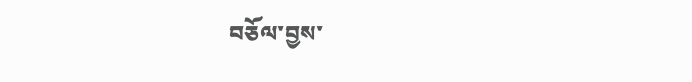བཅོལ་བྱས་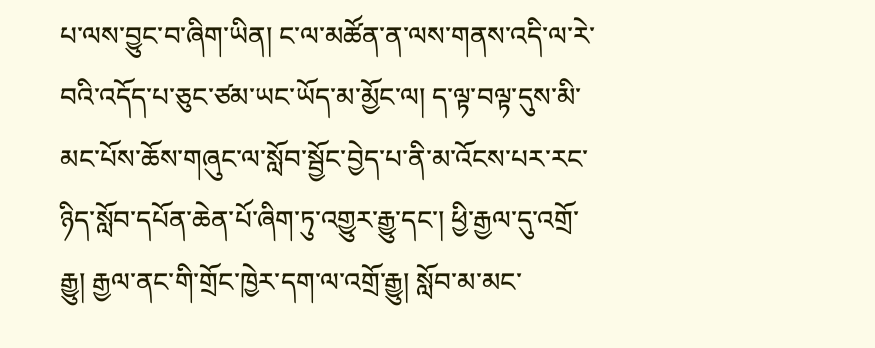པ་ལས་བྱུང་བ་ཞིག་ཡིན། ང་ལ་མཚོན་ན་ལས་གནས་འདི་ལ་རེ་བའི་འདོད་པ་ཅུང་ཙམ་ཡང་ཡོད་མ་མྱོང་ལ། ད་ལྟ་བལྟ་དུས་མི་མང་པོས་ཆོས་གཞུང་ལ་སློབ་སྦྱོང་བྱེད་པ་ནི་མ་འོངས་པར་རང་ཉིད་སློབ་དཔོན་ཆེན་པོ་ཞིག་ཏུ་འགྱུར་རྒྱུ་དང་། ཕྱི་རྒྱལ་དུ་འགྲོ་རྒྱུ། རྒྱལ་ནང་གི་གྲོང་ཁྱེར་དག་ལ་འགྲོ་རྒྱུ། སློབ་མ་མང་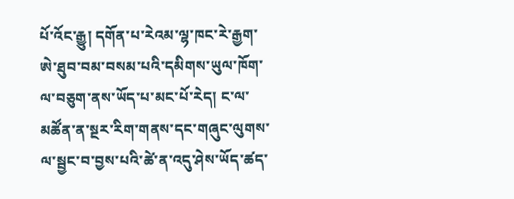པོ་འོང་རྒྱུ། དགོན་པ་རེའམ་ལྷ་ཁང་རེ་རྒྱག་ཨེ་ཐུབ་བམ་བསམ་པའི་དམིགས་ཡུལ་ཁོག་ལ་བཅུག་ནས་ཡོད་པ་མང་པོ་རེད། ང་ལ་མཚོན་ན་སྔར་རིག་གནས་དང་གཞུང་ལུགས་ལ་སྦྱང་བ་བྱས་པའི་ཚེ་ན་འདུ་ཤེས་ཡོད་ཚད་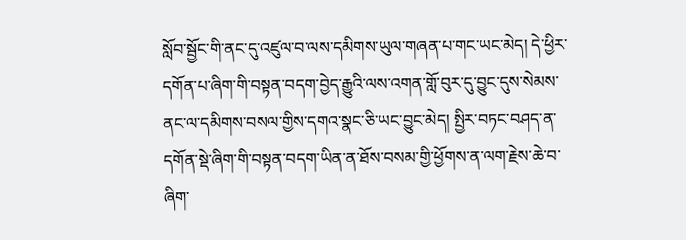སློབ་སྦྱོང་གི་ནང་དུ་འཛུལ་བ་ལས་དམིགས་ཡུལ་གཞན་པ་གང་ཡང་མེད། དེ་ཕྱིར་དགོན་པ་ཞིག་གི་བསྟན་བདག་བྱེད་རྒྱུའི་ལས་འགན་གློ་བུར་དུ་བྱུང་དུས་སེམས་ནང་ལ་དམིགས་བསལ་གྱིས་དགའ་སྣང་ཅི་ཡང་བྱུང་མེད། སྤྱིར་བཏང་བཤད་ན་དགོན་སྡེ་ཞིག་གི་བསྟན་བདག་ཡིན་ན་ཐོས་བསམ་གྱི་ཕྱོགས་ན་ལག་རྗེས་ཆེ་བ་ཞིག་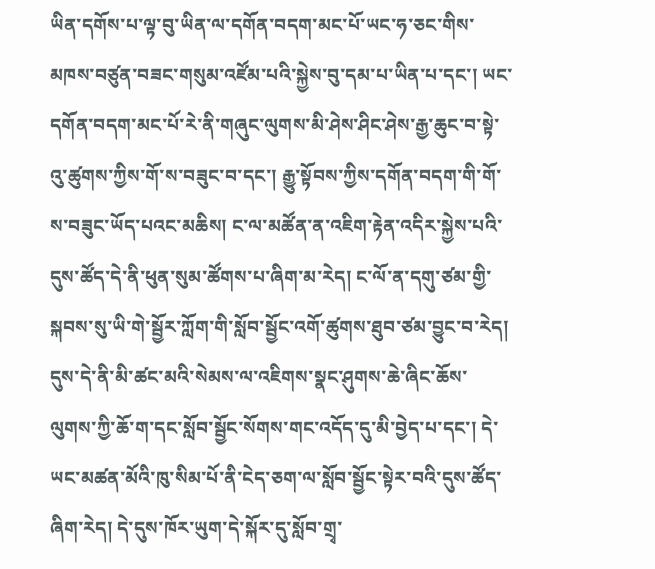ཡིན་དགོས་པ་ལྟ་བུ་ཡིན་ལ་དགོན་བདག་མང་པོ་ཡང་ཧ་ཅང་གིས་མཁས་བཙུན་བཟང་གསུམ་འཛོམ་པའི་སྐྱེས་བུ་དམ་པ་ཡིན་པ་དང་། ཡང་དགོན་བདག་མང་པོ་རེ་ནི་གཞུང་ལུགས་མི་ཤེས་ཤིང་ཤེས་རྒྱ་ཆུང་བ་སྟེ་འུ་ཚུགས་ཀྱིས་གོ་ས་བཟུང་བ་དང་། རྒྱུ་སྟོབས་ཀྱིས་དགོན་བདག་གི་གོ་ས་བཟུང་ཡོད་པའང་མཆིས། ང་ལ་མཚོན་ན་འཇིག་རྟེན་འདིར་སྐྱེས་པའི་དུས་ཚོད་དེ་ནི་ཕུན་སུམ་ཚོགས་པ་ཞིག་མ་རེད། ང་ལོ་ན་དགུ་ཙམ་གྱི་སྐབས་སུ་ཡི་གེ་སྦྱོར་ཀློག་གི་སློབ་སྦྱོང་འགོ་ཚུགས་ཐུབ་ཙམ་བྱུང་བ་རེད། དུས་དེ་ནི་མི་ཚང་མའི་སེམས་ལ་འཇིགས་སྣང་ཤུགས་ཆེ་ཞིང་ཆོས་ལུགས་ཀྱི་ཆོ་ག་དང་སློབ་སྦྱོང་སོགས་གང་འདོད་དུ་མི་བྱེད་པ་དང་། དེ་ཡང་མཚན་མོའི་ཁུ་སིམ་པོ་ནི་ངེད་ཅག་ལ་སློབ་སྦྱོང་སྟེར་བའི་དུས་ཚོད་ཞིག་རེད། དེ་དུས་ཁོར་ཡུག་དེ་སྐོར་དུ་སློབ་གྲྭ་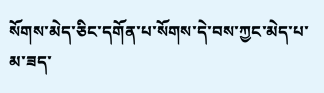སོགས་མེད་ཅིང་དགོན་པ་སོགས་དེ་བས་ཀྱང་མེད་པ་མ་ཟད་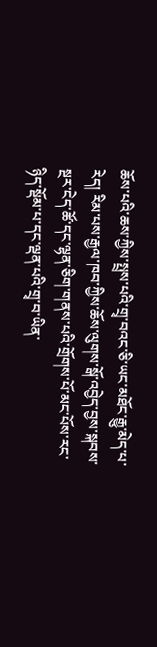ཆོས་པའི་ཆས་ཀྱིས་སྤྲས་པའི་གྲྭ་བའང་ཅི་ཡང་མཐོང་རྒྱུ་མེད་པ་རེད། རིམ་པས་རྒྱལ་ཁབ་ཀྱིས་ཆོས་ལུགས་སྒོ་འབྱེད་བྱས་སྐབས་སྔར་ངེད་ཚོ་དང་ལྷན་ཅིག་གནས་པའི་གྲོགས་པོ་མང་པོས་རང་ཉིད་སྡོམ་པ་དང་ལྡན་པའི་གྲྭ་བ་ཡིན་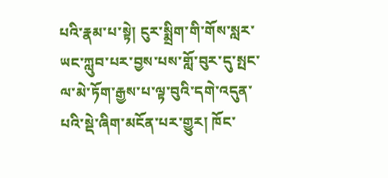པའི་རྣམ་པ་སྟེ། ངུར་སྨྲིག་གི་གོས་སླར་ཡང་ཀླུབ་པར་བྱས་པས་གློ་བུར་དུ་སྤང་ལ་མེ་ཏོག་རྒྱས་པ་ལྟ་བུའི་དགེ་འདུན་པའི་སྡེ་ཞིག་མངོན་པར་གྱུར། ཁོང་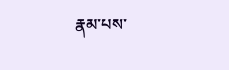རྣམ་པས་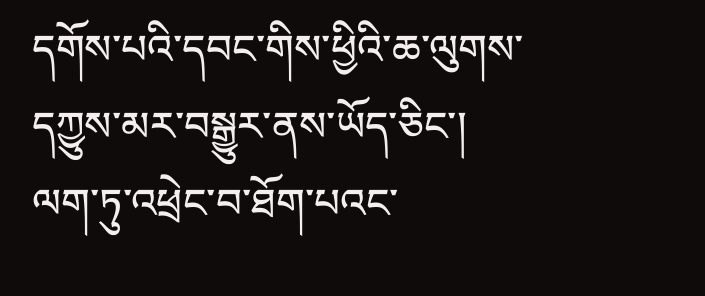དགོས་པའི་དབང་གིས་ཕྱིའི་ཆ་ལུགས་དཀྱུས་མར་བསྒྱུར་ནས་ཡོད་ཅིང་། ལག་ཏུ་འཕྲེང་བ་ཐོག་པའང་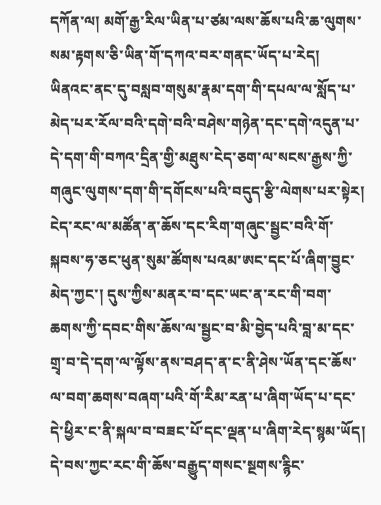དཀོན་ལ། མགོ་རྒྱ་རིལ་ཡིན་པ་ཙམ་ལས་ཆོས་པའི་ཆ་ལུགས་སམ་རྟགས་ཅི་ཡིན་གོ་དཀའ་བར་གནང་ཡོད་པ་རེད། ཡིནའང་ནང་དུ་བསླབ་གསུམ་རྣམ་དག་གི་དཔལ་ལ་སློད་པ་མེད་པར་རོལ་བའི་དགེ་བའི་བཤེས་གཉེན་དང་དགེ་འདུན་པ་དེ་དག་གི་བཀའ་དྲིན་གྱི་མཐུས་ངེད་ཅག་ལ་སངས་རྒྱས་ཀྱི་གཞུང་ལུགས་དག་གི་དགོངས་པའི་བདུད་རྩི་ལེགས་པར་སྟེར། ངེད་རང་ལ་མཚོན་ན་ཆོས་དང་རིག་གཞུང་སྦྱང་བའི་གོ་སྐབས་ཧ་ཅང་ཕུན་སུམ་ཚོགས་པའམ་ཨང་དང་པོ་ཞིག་བྱུང་མེད་ཀྱང་། དུས་ཀྱིས་མནར་བ་དང་ཡང་ན་རང་གི་བག་ཆགས་ཀྱི་དབང་གིས་ཆོས་ལ་སྦྱང་བ་མི་བྱེད་པའི་བླ་མ་དང་གྲྭ་བ་དེ་དག་ལ་ལྟོས་ནས་བཤད་ན་ང་ནི་ཤེས་ཡོན་དང་ཆོས་ལ་བག་ཆགས་བཞག་པའི་གོ་རིམ་རན་པ་ཞིག་ཡོད་པ་དང་དེ་ཕྱིར་ང་ནི་སྐལ་བ་བཟང་པོ་དང་ལྡན་པ་ཞིག་རེད་སྙམ་ཡོད། དེ་བས་ཀྱང་རང་གི་ཆོས་བརྒྱུད་གསང་སྔགས་རྙིང་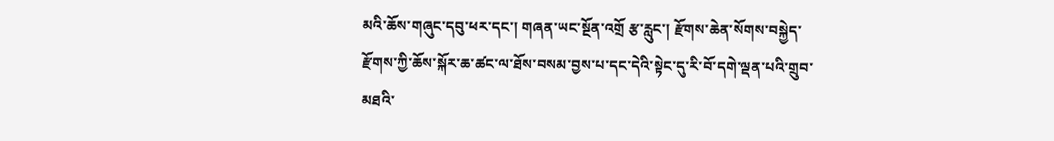མའི་ཆོས་གཞུང་དབུ་ཕར་དང་། གཞན་ཡང་སྔོན་འགྲོ རྩ་རླུང་། རྫོགས་ཆེན་སོགས་བསྐྱེད་རྫོགས་ཀྱི་ཆོས་སྐོར་ཆ་ཚང་ལ་ཐོས་བསམ་བྱས་པ་དང་དེའི་སྟེང་དུ་རི་བོ་དགེ་ལྡན་པའི་གྲུབ་མཐའི་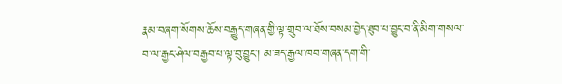རྣམ་བཞག་སོགས་ཆོས་བརྒྱུད་གཞན་གྱི་ལྟ་གྲུབ་ལ་ཐོས་བསམ་བྱེད་ཐུབ་པ་བྱུང་བ་ནི་མིག་གསལ་བ་ལ་རྒྱང་ཤེལ་བརྒྱབ་པ་ལྟ་བུ་བྱུང་། མ་ཟད་རྒྱལ་ཁབ་གཞན་དག་གི་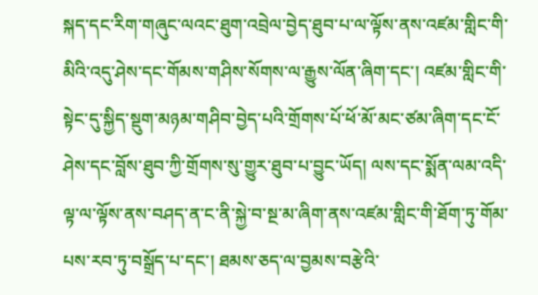སྐད་དང་རིག་གཞུང་ལའང་ཐུག་འབྲེལ་བྱེད་ཐུབ་པ་ལ་ལྟོས་ནས་འཛམ་གླིང་གི་མིའི་འདུ་ཤེས་དང་གོམས་གཤིས་སོགས་ལ་རྒྱུས་ལོན་ཞིག་དང་། འཛམ་གླིང་གི་སྟེང་དུ་སྐྱིད་སྡུག་མཉམ་གཤིབ་བྱེད་པའི་གྲོགས་པོ་ཕོ་མོ་མང་ཙམ་ཞིག་དང་ངོ་ཤེས་དང་བློས་ཐུབ་ཀྱི་གྲོགས་སུ་གྱུར་ཐུབ་པ་བྱུང་ཡོད། ལས་དང་སྨོན་ལམ་འདི་ལྟ་ལ་ལྟོས་ནས་བཤད་ན་ང་ནི་སྐྱེ་བ་སྔ་མ་ཞིག་ནས་འཛམ་གླིང་གི་ཐོག་ཏུ་གོམ་པས་རབ་ཏུ་བསྒྲོད་པ་དང་། ཐམས་ཅད་ལ་བྱམས་བརྩེའི་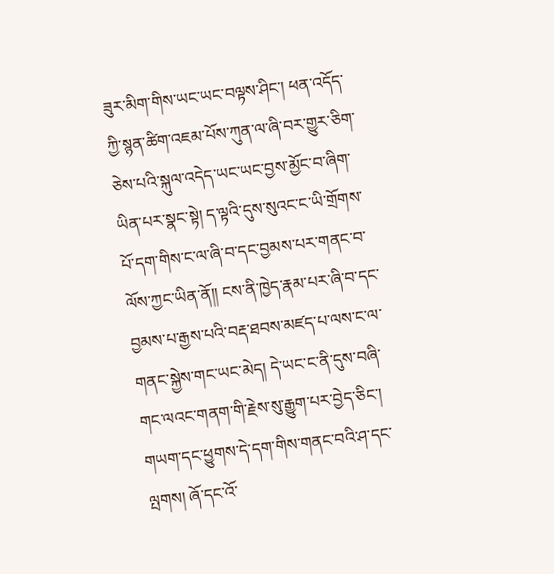ཟུར་མིག་གིས་ཡང་ཡང་བལྟས་ཤིང་། ཕན་འདོད་ཀྱི་སྙན་ཚིག་འཇམ་པོས་ཀུན་ལ་ཞི་བར་གྱུར་ཅིག་ཅེས་པའི་སྐུལ་འདེད་ཡང་ཡང་བྱས་མྱོང་བ་ཞིག་ཡིན་པར་སྣང་སྟེ། ད་ལྟའི་དུས་སུའང་ང་ཡི་གྲོགས་པོ་དག་གིས་ང་ལ་ཞི་བ་དང་བྱམས་པར་གནང་བ་ལོས་ཀྱང་ཡིན་ནོ།། ངས་ནི་ཁྱེད་རྣམ་པར་ཞི་བ་དང་བྱམས་པ་རྒྱས་པའི་བརྡ་ཐབས་མཛད་པ་ལས་ང་ལ་གནང་སྐྱེས་གང་ཡང་མེད། དེ་ཡང་ང་ནི་དུས་བཞི་གང་ལའང་གནག་གི་རྗེས་སུ་རྒྱུག་པར་བྱེད་ཅིང་། གཡག་དང་ཕྱུགས་དེ་དག་གིས་གནང་བའི་ཤ་དང་ལྤགས། ཞོ་དང་འོ་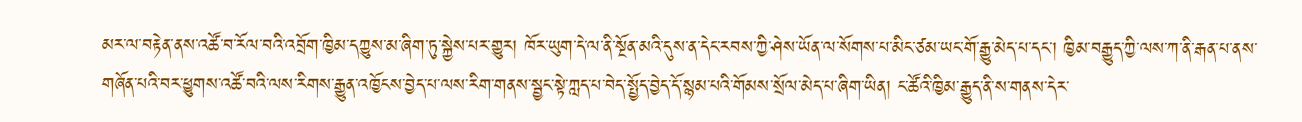མར་ལ་བརྟེན་ནས་འཚོ་བ་རོལ་བའི་འབྲོག་ཁྱིམ་དཀྱུས་མ་ཞིག་ཏུ་སྐྱེས་པར་གྱུར། ཁོར་ཡུག་དེ་ལ་ནི་སྔོན་མའི་དུས་ན་དེང་རབས་ཀྱི་ཤེས་ཡོན་ལ་སོགས་པ་མིང་ཙམ་ཡང་གོ་རྒྱུ་མེད་པ་དང་། ཁྱིམ་བརྒྱུད་ཀྱི་ལས་ཀ་ནི་རྒན་པ་ནས་གཞོན་པའི་བར་ཕྱུགས་འཚོ་བའི་ལས་རིགས་རྒྱུན་འཁྱོངས་བྱེད་པ་ལས་རིག་གནས་སྦྱང་སྟེ་ཀླད་པ་བེད་སྤྱོད་བྱེད་དོ་སྙམ་པའི་གོམས་སྲོལ་མེད་པ་ཞིག་ཡིན། ང་ཚོའི་ཁྱིམ་རྒྱུད་ནི་ས་གནས་དེར་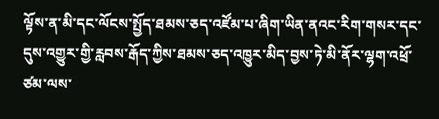ལྟོས་ན་མི་དང་ལོངས་སྤྱོད་ཐམས་ཅད་འཛོམ་པ་ཞིག་ཡིན་ནའང་རིག་གསར་དང་དུས་འགྱུར་གྱི་རླབས་རྒོད་ཀྱིས་ཐམས་ཅད་འཁྱུར་མིད་བྱས་ཏེ་མི་ནོར་ལྷག་འཕྲོ་ཙམ་ལས་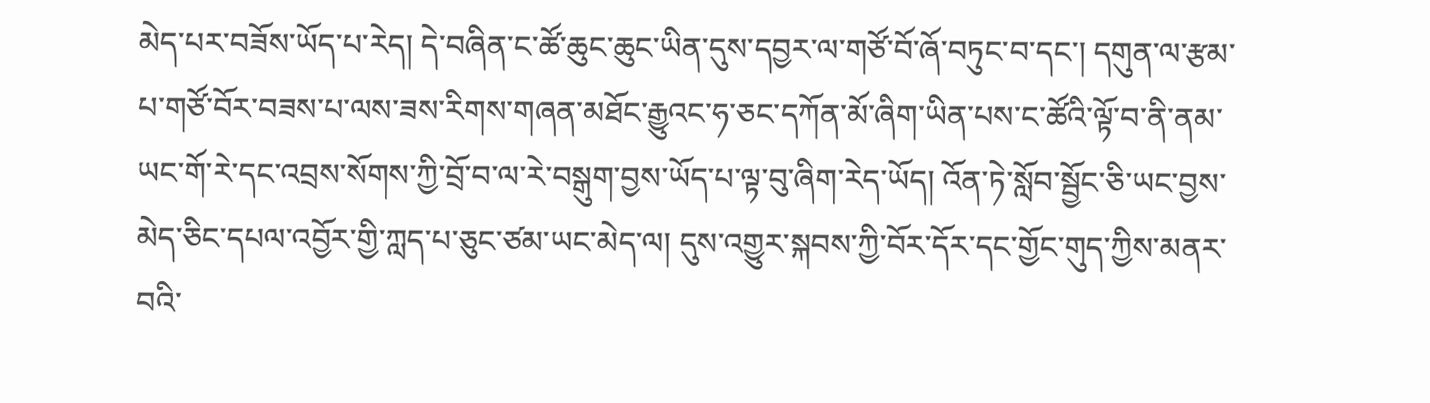མེད་པར་བཟོས་ཡོད་པ་རེད། དེ་བཞིན་ང་ཚོ་ཆུང་ཆུང་ཡིན་དུས་དབྱར་ལ་གཙོ་བོ་ཞོ་བཏུང་བ་དང་། དགུན་ལ་རྩམ་པ་གཙོ་བོར་བཟས་པ་ལས་ཟས་རིགས་གཞན་མཐོང་རྒྱུའང་ཧ་ཅང་དཀོན་མོ་ཞིག་ཡིན་པས་ང་ཚོའི་ལྟོ་བ་ནི་ནམ་ཡང་གོ་རེ་དང་འབྲས་སོགས་ཀྱི་བྲོ་བ་ལ་རེ་བསྒུག་བྱས་ཡོད་པ་ལྟ་བུ་ཞིག་རེད་ཡོད། འོན་ཏེ་སློབ་སྦྱོང་ཅི་ཡང་བྱས་མེད་ཅིང་དཔལ་འབྱོར་གྱི་ཀླད་པ་ཅུང་ཙམ་ཡང་མེད་ལ། དུས་འགྱུར་སྐབས་ཀྱི་བོར་དོར་དང་གྱོང་གུད་ཀྱིས་མནར་བའི་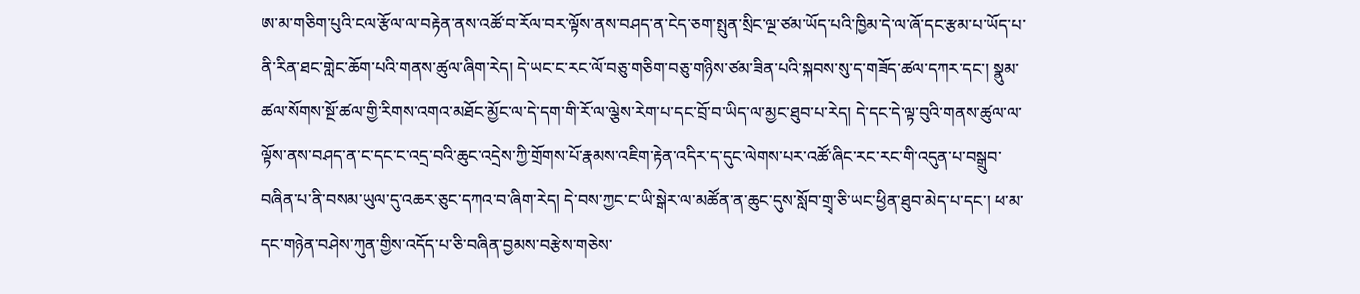ཨ་མ་གཅིག་པུའི་ངལ་རྩོལ་ལ་བརྟེན་ནས་འཚོ་བ་རོལ་བར་ལྟོས་ནས་བཤད་ན་ངེད་ཅག་སྤུན་སྲིང་ལྔ་ཙམ་ཡོད་པའི་ཁྱིམ་དེ་ལ་ཞོ་དང་རྩམ་པ་ཡོད་པ་ནི་རིན་ཐང་གླེང་ཆོག་པའི་གནས་ཚུལ་ཞིག་རེད། དེ་ཡང་ང་རང་ལོ་བཅུ་གཅིག་བཅུ་གཉིས་ཙམ་ཟིན་པའི་སྐབས་སུ་ད་གཟོད་ཚལ་དཀར་དང་། སྣུམ་ཚལ་སོགས་སྔོ་ཚལ་གྱི་རིགས་འགའ་མཐོང་མྱོང་ལ་དེ་དག་གི་རོ་ལ་ལྕེས་རེག་པ་དང་བྲོ་བ་ཡིད་ལ་མྱང་ཐུབ་པ་རེད། དེ་དང་དེ་ལྟ་བུའི་གནས་ཚུལ་ལ་ལྟོས་ནས་བཤད་ན་ང་དང་ང་འདྲ་བའི་ཆུང་འདྲེས་ཀྱི་གྲོགས་པོ་རྣམས་འཇིག་རྟེན་འདིར་ད་དུང་ལེགས་པར་འཚོ་ཞིང་རང་རང་གི་འདུན་པ་བསྒྲུབ་བཞིན་པ་ནི་བསམ་ཡུལ་དུ་འཆར་ཅུང་དཀའ་བ་ཞིག་རེད། དེ་བས་ཀྱང་ང་ཡི་སྒེར་ལ་མཚོན་ན་ཆུང་དུས་སློབ་གྲྭ་ཅི་ཡང་ཕྱིན་ཐུབ་མེད་པ་དང་། ཕ་མ་དང་གཉེན་བཤེས་ཀུན་གྱིས་འདོད་པ་ཅི་བཞིན་བྱམས་བརྩེས་གཅེས་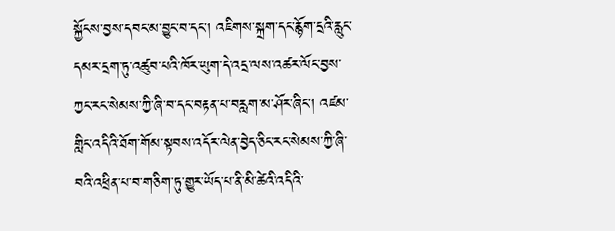སྐྱོངས་བྱས་དབང་མ་བྱུང་བ་དང་། འཇིགས་སྐྲག་དང་རྙོག་དྲའི་རླུང་དམར་དྲག་ཏུ་འཚུབ་པའི་ཁོར་ཡུག་དེ་འདྲ་ལས་འཚར་ལོང་བྱས་ཀྱང་རང་སེམས་ཀྱི་ཞི་བ་དང་བརྟན་པ་བརླག་མ་ཤོར་ཞིང་། འཛམ་གླིང་འདིའི་ཐོག་གོམ་སྟབས་འདོར་ལེན་བྱེད་ཅིང་རང་སེམས་ཀྱི་ཞི་བའི་འཕྲིན་པ་བ་གཅིག་ཏུ་གྱུར་ཡོད་པ་ནི་མི་ཚེའི་འདིའི་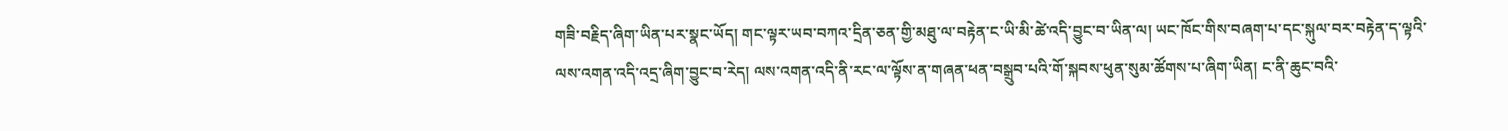གཟི་བརྗིད་ཞིག་ཡིན་པར་སྣང་ཡོད། གང་ལྟར་ཡབ་བཀའ་དྲིན་ཅན་གྱི་མཐུ་ལ་བརྟེན་ང་ཡི་མི་ཚེ་འདི་བྱུང་བ་ཡིན་ལ། ཡང་ཁོང་གིས་བཞག་པ་དང་སྐུལ་བར་བརྟེན་ད་ལྟའི་ལས་འགན་འདི་འདྲ་ཞིག་བྱུང་བ་རེད། ལས་འགན་འདི་ནི་རང་ལ་ལྟོས་ན་གཞན་ཕན་བསྒྲུབ་པའི་གོ་སྐབས་ཕུན་སུམ་ཚོགས་པ་ཞིག་ཡིན། ང་ནི་ཆུང་བའི་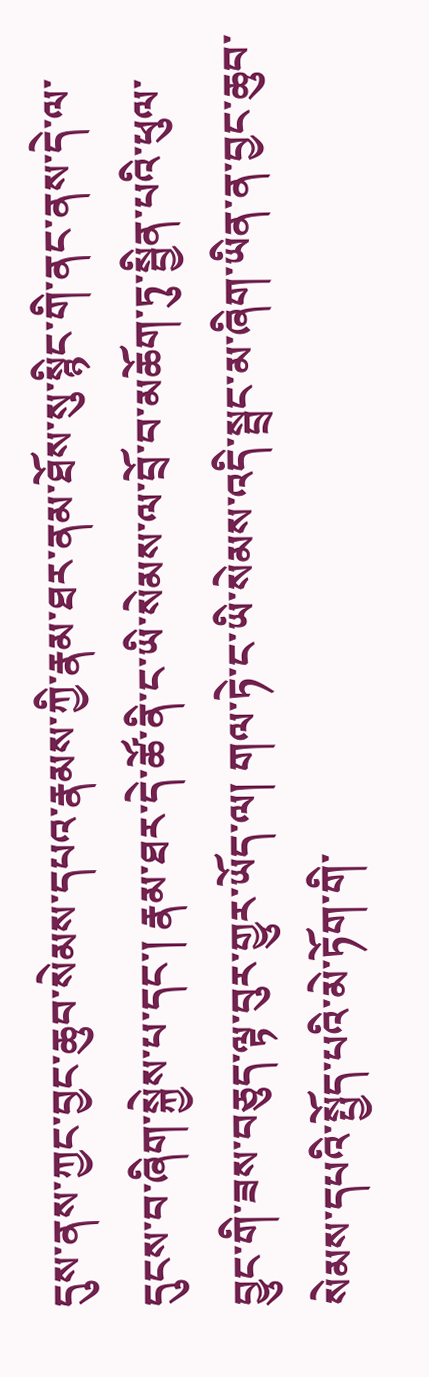དུས་ནས་ཀྱང་བྱང་ཆུབ་སེམས་དཔའ་རྣམས་ཀྱི་རྣམ་ཐར་ནམ་ཐོས་སུ་སྙིང་གི་ནང་ནས་དེ་ལ་དུངས་བ་ཞིག་སྐྱེས་པ་དང་། རྣམ་ཐར་དེ་ཚོ་ནི་ང་ཡི་སེམས་ལ་བྲོ་བ་མཆོག་ཏུ་སྦྱིན་པའི་ཕུལ་བྱུང་གི་ཟས་བཅུད་ལྟ་བུར་གྱུར་ཡོད་ལ། གལ་ཏེ་ང་ཡི་སེམས་འདི་སྦྲང་མ་ཞིག་ཡིན་ན་བྱང་ཆུབ་སེམས་དཔའི་སྤྱོད་པའི་མེ་ཏོག་གི་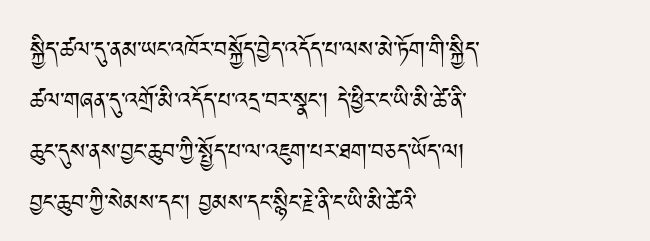སྐྱིད་ཚལ་དུ་ནམ་ཡང་འཁོར་བསྐྱོད་བྱེད་འདོད་པ་ལས་མེ་ཏོག་གི་སྐྱིད་ཚལ་གཞན་དུ་འགྲོ་མི་འདོད་པ་འདྲ་བར་སྣང་། དེ་ཕྱིར་ང་ཡི་མི་ཚེ་ནི་ཆུང་དུས་ནས་བྱང་ཆུབ་ཀྱི་སྤྱོད་པ་ལ་འཇུག་པར་ཐག་བཅད་ཡོད་ལ། བྱང་ཆུབ་ཀྱི་སེམས་དང་། བྱམས་དང་སྙིང་རྗེ་ནི་ང་ཡི་མི་ཚེའི་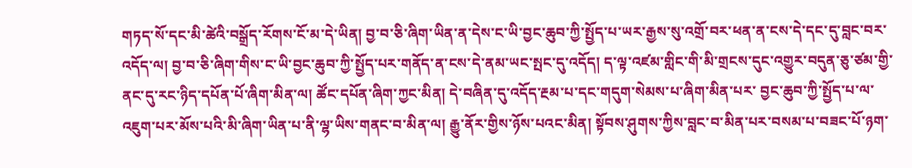གཏད་སོ་དང་མི་ཚེའི་བསྒྲོད་རོགས་ངོ་མ་དེ་ཡིན། བྱ་བ་ཅི་ཞིག་ཡིན་ན་དེས་ང་ཡི་བྱང་ཆུབ་ཀྱི་སྤྱོད་པ་ཡར་རྒྱས་སུ་འགྲོ་བར་ཕན་ན་ངས་དེ་དང་དུ་བླང་བར་འདོད་ལ། བྱ་བ་ཅི་ཞིག་གིས་ང་ཡི་བྱང་ཆུབ་ཀྱི་སྤྱོད་པར་གནོད་ན་ངས་དེ་ནམ་ཡང་སྤང་དུ་འདོད། ད་ལྟ་འཛམ་གླིང་གི་མི་གྲངས་དུང་འགྱུར་བདུན་ཅུ་ཙམ་གྱི་ནང་དུ་རང་ཉིད་དཔོན་པོ་ཞིག་མིན་ལ། ཚོང་དཔོན་ཞིག་ཀྱང་མིན། དེ་བཞིན་དུ་འདོད་རྔམ་པ་དང་གདུག་སེམས་པ་ཞིག་མིན་པར་ བྱང་ཆུབ་ཀྱི་སྤྱོད་པ་ལ་འཇུག་པར་མོས་པའི་མི་ཞིག་ཡིན་པ་ནི་ལྷ་ཡིས་གནང་བ་མིན་ལ། རྒྱུ་ནོར་གྱིས་ཉོས་པའང་མིན། སྟོབས་ཤུགས་ཀྱིས་བླང་བ་མིན་པར་བསམ་པ་བཟང་པོ་ཉག་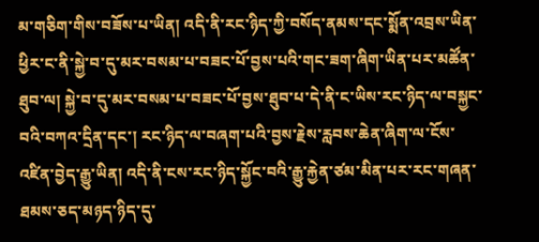མ་གཅིག་གིས་བཟོས་པ་ཡིན། འདི་ནི་རང་ཉིད་ཀྱི་བསོད་ནམས་དང་སྨོན་འབྲས་ཡིན་ཕྱིར་ང་ནི་སྐྱེ་བ་དུ་མར་བསམ་པ་བཟང་པོ་བྱས་པའི་གང་ཟག་ཞིག་ཡིན་པར་མཚོན་ཐུབ་ལ། སྐྱེ་བ་དུ་མར་བསམ་པ་བཟང་པོ་བྱས་ཐུབ་པ་དེ་ནི་ང་ཡིས་རང་ཉིད་ལ་བསྐྱང་བའི་བཀའ་དྲིན་དང་། རང་ཉིད་ལ་བཞག་པའི་བྱས་རྗེས་རླབས་ཆེན་ཞིག་ལ་ངོས་འཛིན་བྱེད་རྒྱུ་ཡིན། འདི་ནི་ངས་རང་ཉིད་སྐྱོང་བའི་རྒྱུ་རྐྱེན་ཙམ་མིན་པར་རང་གཞན་ཐམས་ཅད་མཉད་ཉིད་དུ་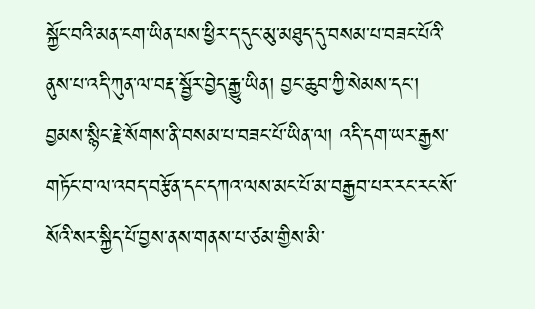སྐྱོང་བའི་མན་ངག་ཡིན་པས་ཕྱིར་ད་དུང་མུ་མཐུད་དུ་བསམ་པ་བཟང་པོའི་ནུས་པ་འདི་ཀུན་ལ་བརྡ་སྦྱོར་བྱེད་རྒྱུ་ཡིན། བྱང་ཆུབ་ཀྱི་སེམས་དང་། བྱམས་སྙིང་རྗེ་སོགས་ནི་བསམ་པ་བཟང་པོ་ཡིན་ལ། འདི་དག་ཡར་རྒྱས་གཏོང་བ་ལ་འབད་བརྩོན་དང་དཀའ་ལས་མང་པོ་མ་བརྒྱབ་པར་རང་རང་སོ་སོའི་སར་སྐྱིད་པོ་བྱས་ནས་གནས་པ་ཙམ་གྱིས་མི་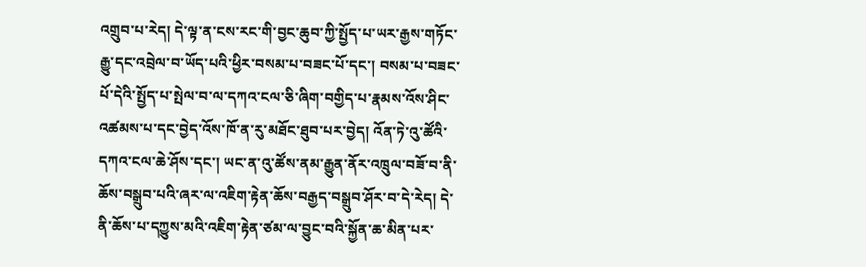འགྲུབ་པ་རེད། དེ་ལྟ་ན་ངས་རང་གི་བྱང་ཆུབ་ཀྱི་སྤྱོད་པ་ཡར་རྒྱས་གཏོང་རྒྱུ་དང་འབྲེལ་བ་ཡོད་པའི་ཕྱིར་བསམ་པ་བཟང་པོ་དང་། བསམ་པ་བཟང་པོ་དེའི་སྤྱོད་པ་སྤེལ་བ་ལ་དཀའ་ངལ་ཅི་ཞིག་བགྱིད་པ་རྣམས་འོས་ཤིང་འཚམས་པ་དང་བྱེད་འོས་ཁོ་ན་རུ་མཐོང་ཐུབ་པར་བྱེད། འོན་ཏེ་འུ་ཚོའི་དཀའ་ངལ་ཆེ་ཤོས་དང་། ཡང་ན་འུ་ཚོས་ནམ་རྒྱུན་ནོར་འཁྲུལ་བཟོ་བ་ནི་ཆོས་བསྒྲུབ་པའི་ཞར་ལ་འཇིག་རྟེན་ཆོས་བརྒྱད་བསྒྲུབ་ཤོར་བ་དེ་རེད། དེ་ནི་ཆོས་པ་དཀྱུས་མའི་འཇིག་རྟེན་ཙམ་ལ་བྱུང་བའི་སྐྱོན་ཆ་མིན་པར་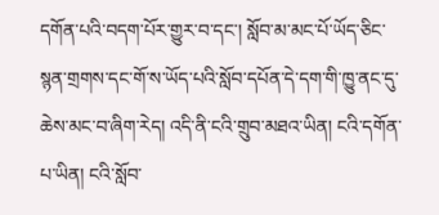དགོན་པའི་བདག་པོར་གྱུར་བ་དང་། སློབ་མ་མང་པོ་ཡོད་ཅིང་སྙན་གྲགས་དང་གོ་ས་ཡོད་པའི་སློབ་དཔོན་དེ་དག་གི་ཁྱུ་ནང་དུ་ཆེས་མང་བ་ཞིག་རེད། འདི་ནི་ངའི་གྲུབ་མཐའ་ཡིན། ངའི་དགོན་པ་ཡིན། ངའི་སློབ་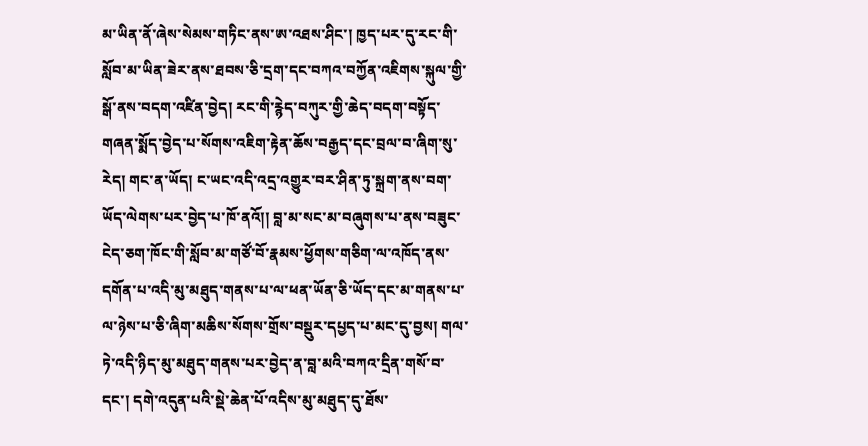མ་ཡིན་ནོ་ཞེས་སེམས་གཏིང་ནས་ཨ་འཐས་ཤིང་། ཁྱད་པར་དུ་རང་གི་སློབ་མ་ཡིན་ཟེར་ནས་ཐབས་ཅི་དྲག་དང་བཀའ་བཀྱོན་འཇིགས་སྐུལ་གྱི་སྒོ་ནས་བདག་འཛིན་བྱེད། རང་གི་རྙེད་བཀུར་གྱི་ཆེད་བདག་བསྟོད་གཞན་སྨོད་བྱེད་པ་སོགས་འཇིག་རྟེན་ཆོས་བརྒྱད་དང་བྲལ་བ་ཞིག་སུ་རེད། གང་ན་ཡོད། ང་ཡང་འདི་འདྲ་འགྱུར་བར་ཤིན་ཏུ་སྐྲག་ནས་བག་ཡོད་ལེགས་པར་བྱེད་པ་ཁོ་ནའོ།། བླ་མ་སང་མ་བཞུགས་པ་ནས་བཟུང་ངེད་ཅག་ཁོང་གི་སློབ་མ་གཙོ་བོ་རྣམས་ཕྱོགས་གཅིག་ལ་འཁོད་ནས་དགོན་པ་འདི་མུ་མཐུད་གནས་པ་ལ་ཕན་ཡོན་ཅི་ཡོད་དང་མ་གནས་པ་ལ་ཉེས་པ་ཅི་ཞིག་མཆིས་སོགས་གྲོས་བསྡུར་དཔྱད་པ་མང་དུ་བྱས། གལ་ཏེ་འདི་ཉིད་མུ་མཐུད་གནས་པར་བྱེད་ན་བླ་མའི་བཀའ་དྲིན་གསོ་བ་དང་། དགེ་འདུན་པའི་སྡེ་ཆེན་པོ་འདིས་མུ་མཐུད་དུ་ཐོས་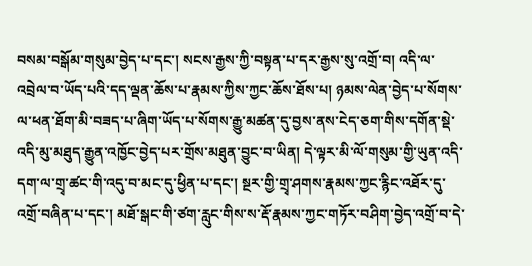བསམ་བསྒོམ་གསུམ་བྱེད་པ་དང་། སངས་རྒྱས་ཀྱི་བསྟན་པ་དར་རྒྱས་སུ་འགྲོ་བ། འདི་ལ་འབྲེལ་བ་ཡོད་པའི་དད་ལྡན་ཆོས་པ་རྣམས་ཀྱིས་ཀྱང་ཆོས་ཐོས་པ། ཉམས་ལེན་བྱེད་པ་སོགས་ལ་ཕན་ཐོག་མི་བཟད་པ་ཞིག་ཡོད་པ་སོགས་རྒྱུ་མཚན་དུ་བྱས་ནས་ངེད་ཅག་གིས་དགོན་སྡེ་འདི་མུ་མཐུད་རྒྱུན་འཁྱོང་བྱེད་པར་གྲོས་མཐུན་བྱུང་བ་ཡིན། དེ་ལྟར་མི་ལོ་གསུམ་གྱི་ཡུན་འདི་དག་ལ་གྲྭ་ཚང་གི་འདུ་བ་མང་དུ་ཕྱིན་པ་དང་། སྔར་གྱི་གྲྭ་ཤགས་རྣམས་ཀྱང་རྙིང་འཐོར་དུ་འགྲོ་བཞིན་པ་དང་། མཐོ་སྒང་གི་ཙག་རླུང་གིས་ས་རྡོ་རྣམས་ཀྱང་གཏོར་བཤིག་བྱེད་འགྲོ་བ་དེ་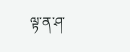ལྟ་ན་ཤ་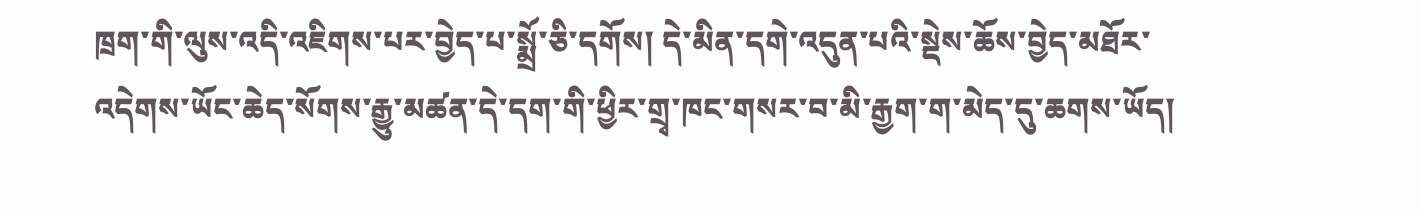ཁྲག་གི་ལུས་འདི་འཇིགས་པར་བྱེད་པ་སྨྲོ་ཅི་དགོས། དེ་མིན་དགེ་འདུན་པའི་སྡེས་ཆོས་བྱེད་མཐོར་འདེགས་ཡོང་ཆེད་སོགས་རྒྱུ་མཚན་དེ་དག་གི་ཕྱིར་གྲྭ་ཁང་གསར་བ་མི་རྒྱག་ག་མེད་དུ་ཆགས་ཡོད།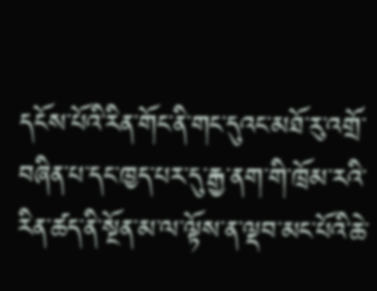དངོས་པོའི་རིན་གོང་ནི་གང་དུའང་མཐོ་རུ་འགྲོ་བཞིན་པ་དང་ཁྱད་པར་དུ་རྒྱ་ནག་གི་ཁྲོམ་རའི་རིན་ཚད་ནི་སྔོན་མ་ལ་ལྟོས་ན་ལྡབ་མང་པོའི་ཆེ་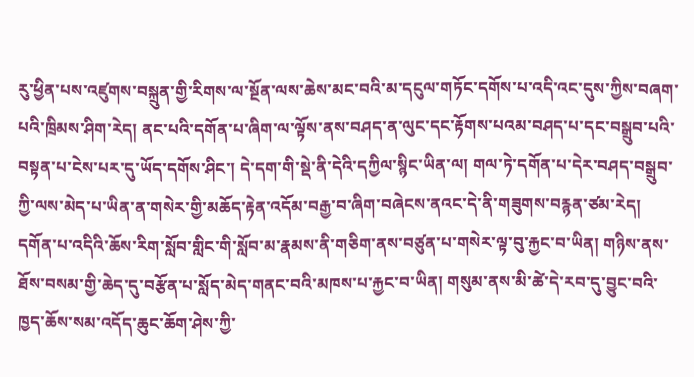རུ་ཕྱིན་པས་འཛུགས་བསྐྲུན་གྱི་རིགས་ལ་སྔོན་ལས་ཆེས་མང་བའི་མ་དངུལ་གཏོང་དགོས་པ་འདི་འང་དུས་ཀྱིས་བཞག་པའི་ཁྲིམས་ཤིག་རེད། ནང་པའི་དགོན་པ་ཞིག་ལ་ལྟོས་ནས་བཤད་ན་ལུང་དང་རྟོགས་པའམ་བཤད་པ་དང་བསྒྲུབ་པའི་བསྟན་པ་ངེས་པར་དུ་ཡོད་དགོས་ཤིང་། དེ་དག་གི་སྡེ་ནི་དེའི་དཀྱིལ་སྙིང་ཡིན་ལ། གལ་ཏེ་དགོན་པ་དེར་བཤད་བསྒྲུབ་ཀྱི་ལས་མེད་པ་ཡིན་ན་གསེར་གྱི་མཆོད་རྟེན་འདོམ་བརྒྱ་བ་ཞིག་བཞེངས་ནའང་དེ་ནི་གཟུགས་བརྙན་ཙམ་རེད། དགོན་པ་འདིའི་ཆོས་རིག་སློབ་གླིང་གི་སློབ་མ་རྣམས་ནི་གཅིག་ནས་བཙུན་པ་གསེར་ལྟ་བུ་རྐྱང་བ་ཡིན། གཉིས་ནས་ཐོས་བསམ་གྱི་ཆེད་དུ་བརྩོན་པ་སློད་མེད་གནང་བའི་མཁས་པ་རྐྱང་བ་ཡིན། གསུམ་ནས་མི་ཚེ་དེ་རབ་དུ་བྱུང་བའི་ཁྱད་ཆོས་སམ་འདོད་ཆུང་ཆོག་ཤེས་ཀྱི་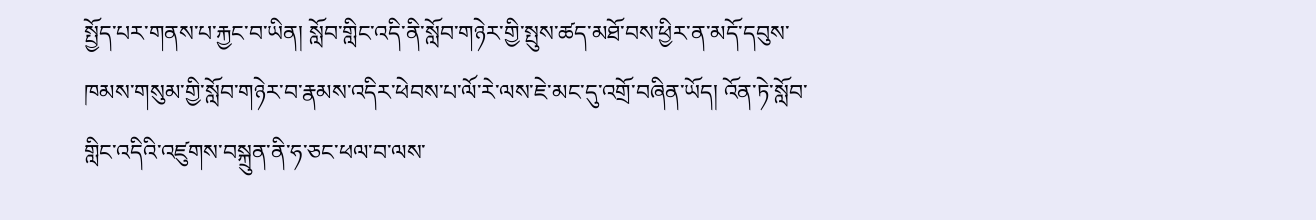སྤྱོད་པར་གནས་པ་རྐྱང་བ་ཡིན། སློབ་གླིང་འདི་ནི་སློབ་གཉེར་གྱི་སྤུས་ཚད་མཐོ་བས་ཕྱིར་ན་མདོ་དབུས་ཁམས་གསུམ་གྱི་སློབ་གཉེར་བ་རྣམས་འདིར་ཕེབས་པ་ལོ་རེ་ལས་ཇེ་མང་དུ་འགྲོ་བཞིན་ཡོད། འོན་ཏེ་སློབ་གླིང་འདིའི་འཛུགས་བསྐྲུན་ནི་ཧ་ཅང་ཕལ་བ་ལས་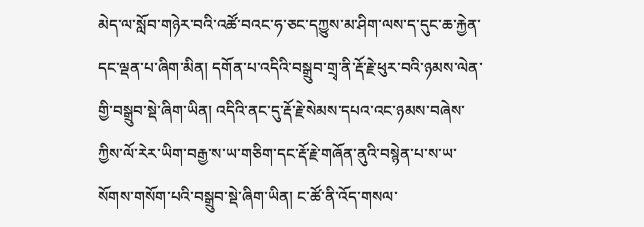མེད་ལ་སློབ་གཉེར་བའི་འཚོ་བའང་ཧ་ཅང་དཀྱུས་མ་ཤིག་ལས་ད་དུང་ཆ་རྐྱེན་དང་ལྡན་པ་ཞིག་མིན། དགོན་པ་འདིའི་བསྒྲུབ་གྲྭ་ནི་རྡོ་རྗེ་ཕུར་བའི་ཉམས་ལེན་གྱི་བསྒྲུབ་སྡེ་ཞིག་ཡིན། འདིའི་ནང་དུ་རྡོ་རྗེ་སེམས་དཔའ་འང་ཉམས་བཞེས་ཀྱིས་ལོ་རེར་ཡིག་བརྒྱ་ས་ཡ་གཅིག་དང་རྡོ་རྗེ་གཞོན་ནུའི་བསྙེན་པ་ས་ཡ་སོགས་གསོག་པའི་བསྒྲུབ་སྡེ་ཞིག་ཡིན། ང་ཚོ་ནི་འོད་གསལ་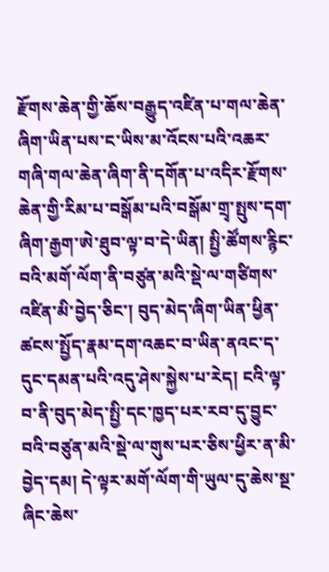རྫོགས་ཆེན་གྱི་ཆོས་བརྒྱུད་འཛིན་པ་གལ་ཆེན་ཞིག་ཡིན་པས་ང་ཡིས་མ་འོངས་པའི་འཆར་གཞི་གལ་ཆེན་ཞིག་ནི་དགོན་པ་འདིར་རྫོགས་ཆེན་གྱི་རིམ་པ་བསྒོམ་པའི་བསྒོམ་གྲྭ་སྤུས་དག་ཞིག་རྒྱག་ཨེ་ཐུབ་ལྟ་བ་དེ་ཡིན། སྤྱི་ཚོགས་རྙིང་བའི་མགོ་ལོག་ནི་བཙུན་མའི་སྡེ་ལ་གཙིགས་འཛིན་མི་བྱེད་ཅིང་། བུད་མེད་ཞིག་ཡིན་ཕྱིན་ཚངས་སྤྱོད་རྣམ་དག་འཆང་བ་ཡིན་ནའང་ད་དུང་དམན་པའི་འདུ་ཤེས་སྐྱེས་པ་རེད། ངའི་ལྟ་བ་ནི་བུད་མེད་སྤྱི་དང་ཁྱད་པར་རབ་དུ་བྱུང་བའི་བཙུན་མའི་སྡེ་ལ་གུས་པར་ཅིས་ཕྱིར་ན་མི་བྱེད་དམ། དེ་ལྟར་མགོ་ལོག་གི་ཡུལ་དུ་ཆེས་སྔ་ཞིང་ཆེས་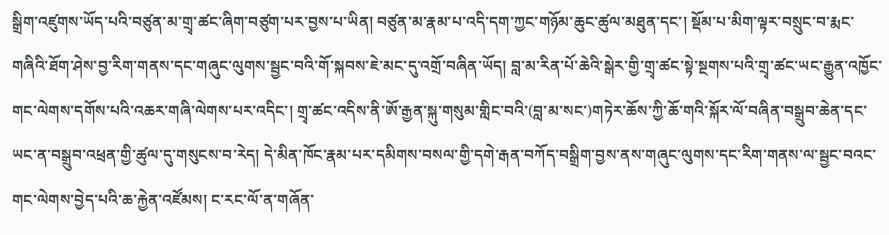སྒྲིག་འཛུགས་ཡོད་པའི་བཙུན་མ་གྲྭ་ཚང་ཞིག་བཙུག་པར་བྱས་པ་ཡིན། བཙུན་མ་རྣམ་པ་འདི་དག་ཀྱང་གཉོམ་ཆུང་ཚུལ་མཐུན་དང་། སྡོམ་པ་མིག་ལྟར་བསྲུང་བ་རྨང་གཞིའི་ཐོག་ཤེས་བྱ་རིག་གནས་དང་གཞུང་ལུགས་སྦྱང་བའི་གོ་སྐབས་ཇེ་མང་དུ་འགྲོ་བཞིན་ཡོད། བླ་མ་རིན་པོ་ཆེའི་སྒེར་གྱི་གྲྭ་ཚང་སྟེ་སྔགས་པའི་གྲྭ་ཚང་ཡང་རྒྱུན་འཁྱོང་གང་ལེགས་དགོས་པའི་འཆར་གཞི་ལེགས་པར་འདིང་། གྲྭ་ཚང་འདིས་ནི་ཨོ་རྒྱན་སྐུ་གསུམ་གླིང་བའི་(བླ་མ་སང་)གཏེར་ཆོས་ཀྱི་ཆོ་གའི་སྐོར་ལོ་བཞིན་བསྒྲུབ་ཆེན་དང་ཡང་ན་བསྒྲུབ་འཕྲན་གྱི་ཚུལ་དུ་གསུངས་བ་རེད། དེ་མིན་ཁོང་རྣམ་པར་དམིགས་བསལ་གྱི་དགེ་རྒན་བཀོད་བསྒྲིག་བྱས་ནས་གཞུང་ལུགས་དང་རིག་གནས་ལ་སྦྱང་བའང་གང་ལེགས་བྱེད་པའི་ཆ་རྐྱེན་འཛོམས། ང་རང་ལོ་ན་གཞོན་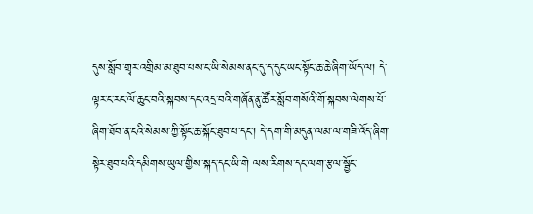དུས་སློབ་གྲྭར་འགྲིམ་མ་ཐུབ་པས་ང་ཡི་སེམས་ནང་དུ་ད་དུང་ཡང་སྟོང་ཆ་ཆེ་ཞིག་ཡོད་ལ། དེ་ལྟར་ང་རང་ལོ་ཆུང་བའི་སྐབས་དང་འདྲ་བའི་གཞོན་ནུ་ཚོར་སློབ་གསོའི་གོ་སྐབས་ལེགས་པོ་ཞིག་ཐོབ་ན་ངའི་སེམས་ཀྱི་སྟོང་ཆ་སྐོང་ཐུབ་པ་དང་། དེ་དག་གི་མདུན་ལམ་ལ་གཟི་འོད་ཞིག་སྟེར་ཐུབ་པའི་དམིགས་ཡུལ་གྱིས་སྐད་དང་ཡི་གེ ལས་རིགས་དང་ལག་རྩལ་སྦྱོང་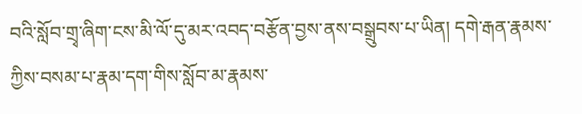བའི་སློབ་གྲྭ་ཞིག་ངས་མི་ལོ་དུ་མར་འབད་བརྩོན་བྱས་ནས་བསྒྲུབས་པ་ཡིན། དགེ་རྒན་རྣམས་ཀྱིས་བསམ་པ་རྣམ་དག་གིས་སློབ་མ་རྣམས་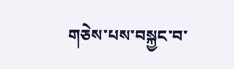གཅེས་པས་བསྐྱང་བ་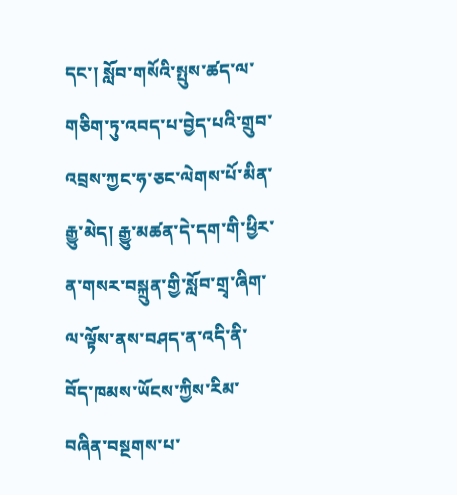དང་། སློབ་གསོའི་སྤུས་ཚད་ལ་གཅིག་ཏུ་འབད་པ་བྱེད་པའི་གྲུབ་འབྲས་ཀྱང་ཧ་ཅང་ལེགས་པོ་མིན་རྒྱུ་མེད། རྒྱུ་མཚན་དེ་དག་གི་ཕྱིར་ན་གསར་བསྐྲུན་གྱི་སློབ་གྲྭ་ཞིག་ལ་ལྟོས་ནས་བཤད་ན་འདི་ནི་བོད་ཁམས་ཡོངས་ཀྱིས་རིམ་བཞིན་བསྔགས་པ་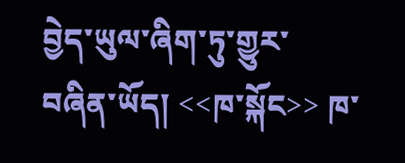བྱེད་ཡུལ་ཞིག་ཏུ་གྱུར་བཞིན་ཡོད། <<ཁ་སྐོང>> ཁ་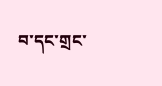བ་དང་གྲང་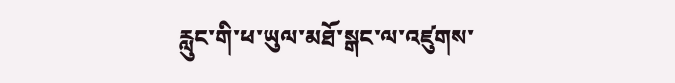རླུང་གི་ཕ་ཡུལ་མཐོ་སྒང་ལ་འཛུགས་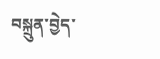བསྐྲུན་བྱེད་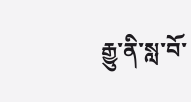རྒྱུ་ནི་སླ་བོ་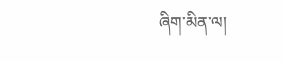ཞིག་མིན་ལ།